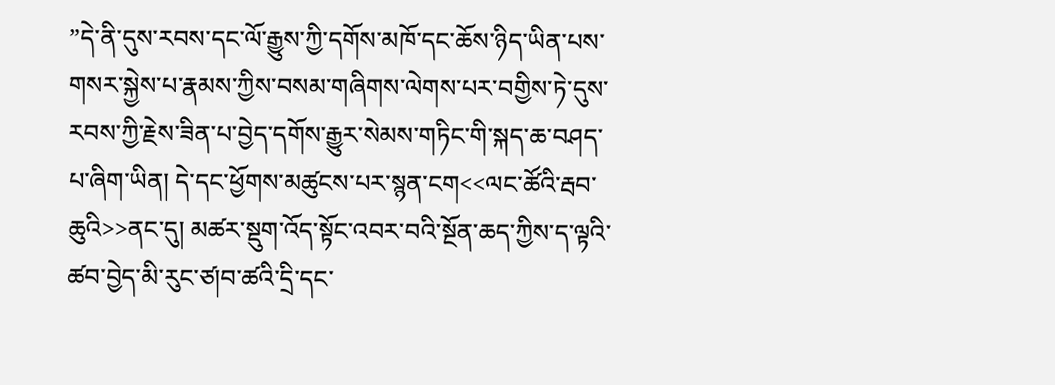”དེ་ནི་དུས་རབས་དང་ལོ་རྒྱུས་ཀྱི་དགོས་མཁོ་དང་ཆོས་ཉིད་ཡིན་པས་གསར་སྐྱེས་པ་རྣམས་ཀྱིས་བསམ་གཞིགས་ལེགས་པར་བགྱིས་ཏེ་དུས་རབས་ཀྱི་རྗེས་ཟིན་པ་བྱེད་དགོས་རྒྱུར་སེམས་གཏིང་གི་སྐད་ཆ་བཤད་པ་ཞིག་ཡིན། དེ་དང་ཕྱོགས་མཚུངས་པར་སྙན་ངག<<ལང་ཚོའི་རྦབ་ཆུའི>>ནང་དུ། མཚར་སྡུག་འོད་སྟོང་འབར་བའི་སྔོན་ཆད་ཀྱིས་ད་ལྟའི་ཚབ་བྱེད་མི་རུང་ཙ།བ་ཚའི་དྲི་དང་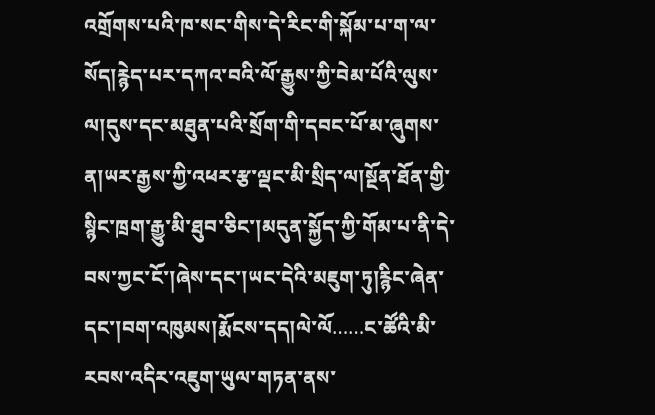འགྲོགས་པའི་ཁ་སང་གིས་དེ་རིང་གི་སྐོམ་པ་ག་ལ་སོད།རྙེད་པར་དཀའ་བའི་ལོ་རྒྱུས་ཀྱི་བེམ་པོའི་ལུས་ལ།དུས་དང་མཐུན་པའི་སྲོག་གི་དབང་པོ་མ་ཞུགས་ན།ཡར་རྒྱས་ཀྱི་འཕར་རྩ་ལྡང་མི་སྲིད་ལ།སྔོན་ཐོན་གྱི་སྙིང་ཁྲག་རྒྱུ་མི་ཐུབ་ཅིང་།མདུན་སྐྱོད་ཀྱི་གོམ་པ་ནི་དེ་བས་ཀྱང་ངོ་།ཞེས་དང་།ཡང་དེའི་མཇུག་ཏུ།རྙིང་ཞེན་དང་།བག་འཁུམས།རྨོངས་དད།ལེ་ལོ……ང་ཚོའི་མི་རབས་འདིར་འཇུག་ཡུལ་གཏན་ནས་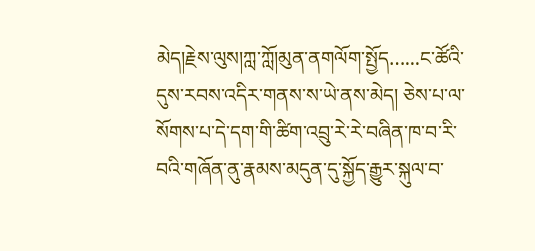མེད།རྗེས་ལུས།ཀླ་ཀློ།མུན་ནགལོག་སྤྱོད…...ང་ཚོའི་དུས་རབས་འདིར་གནས་ས་ཡེ་ནས་མེད། ཅེས་པ་ལ་སོགས་པ་དེ་དག་གི་ཚིག་འབྲུ་རེ་རེ་བཞིན་ཁ་བ་རི་བའི་གཞོན་ནུ་རྣམས་མདུན་དུ་སྐྱོད་རྒྱུར་སྐུལ་བ་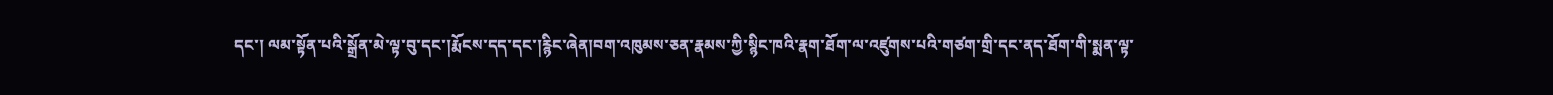དང་། ལམ་སྟོན་པའི་སྒྲོན་མེ་ལྟ་བུ་དང་།རྨོངས་དད་དང་།རྙིང་ཞེན།བག་འཁུམས་ཅན་རྣམས་ཀྱི་སྙིང་ཁའི་རྣག་ཐོག་ལ་འཛུགས་པའི་གཙག་གྲི་དང་ནད་ཐོག་གི་སྨན་ལྟ་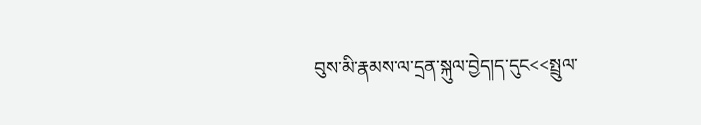བུས་མི་རྣམས་ལ་དྲན་སྐུལ་བྱེད།ད་དུང<<སྤྲུལ་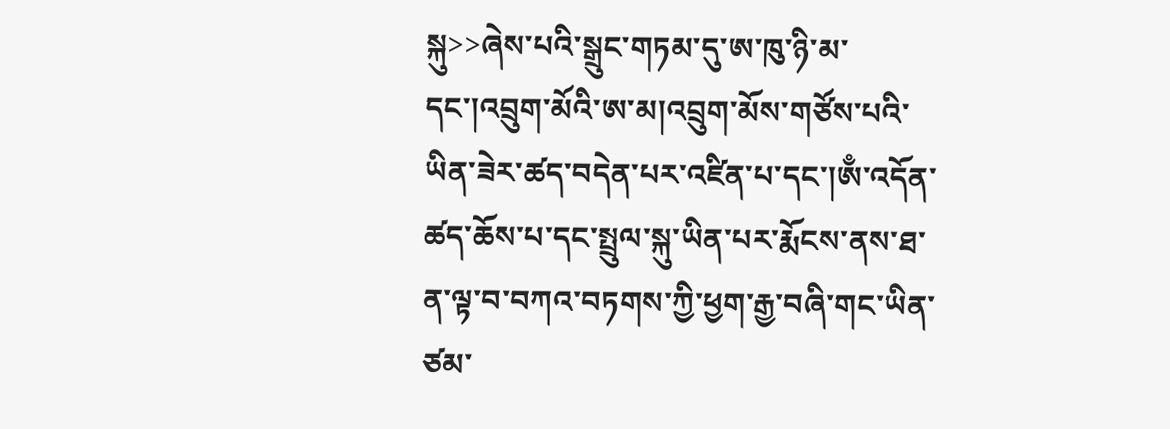སྐུ>>ཞེས་པའི་སྒྲུང་གཏམ་དུ་ཨ་ཁུ་ཉི་མ་དང་།འབྲུག་མོའི་ཨ་མ།འབྲུག་མོས་གཙོས་པའི་ཡིན་ཟེར་ཚད་བདེན་པར་འཛིན་པ་དང་།ཨྃ་འདོན་ཚད་ཆོས་པ་དང་སྤྲུལ་སྐུ་ཡིན་པར་རྨོངས་ནས་ཐ་ན་ལྟ་བ་བཀའ་བཏགས་ཀྱི་ཕྱག་རྒྱ་བཞི་གང་ཡིན་ཙམ་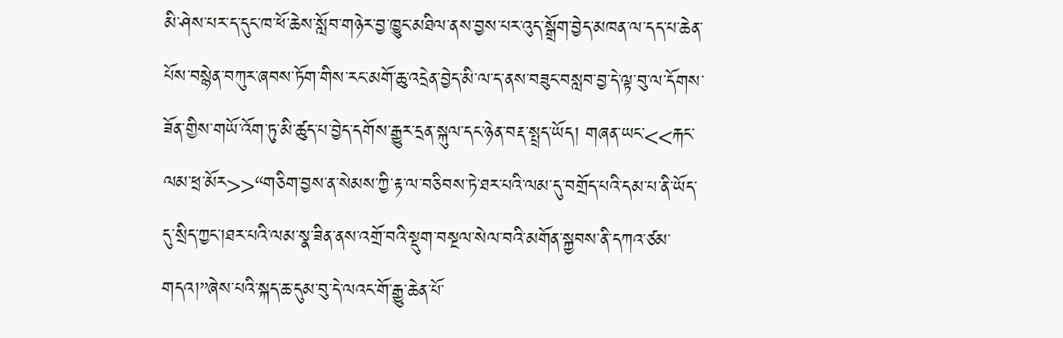མི་ཤེས་པར་ད་དུང་ཁ་ཕོ་ཆེས་སློབ་གཉེར་བྱ་ཁྱུང་མཐིལ་ནས་བྱས་པར་འུད་སྒྲོག་བྱེད་མཁན་ལ་དད་པ་ཆེན་པོས་བསྙེན་བཀུར་ཞབས་ཏོག་གིས་རང་མགོ་ཆུ་འདྲེན་བྱེད་མི་ལ་ད་ནས་བཟུང་བསླབ་བྱ་དེ་ལྟ་བུ་ལ་དོགས་ཟོན་གྱིས་གཡོ་འོག་ཏུ་མི་ཚུད་པ་བྱེད་དགོས་རྒྱུར་དྲན་སྐུལ་དང་ཉེན་བརྡ་སྤྲད་ཡོད། གཞན་ཡང་<<རྐང་ལམ་ཕྲ་མོར>>“གཅིག་བྱས་ན་སེམས་ཀྱི་རྟ་ལ་བཅིབས་ཏེ་ཐར་པའི་ལམ་དུ་བགྲོད་པའི་དམ་པ་ནི་ཡོད་དུ་སྲིད་ཀྱང་།ཐར་པའི་ལམ་སྣ་ཟིན་ནས་འགྲོ་བའི་སྡུག་བསྔལ་སེལ་བའི་མགོན་སྐྱབས་ནི་དཀའ་ཙམ་གདའ།”ཞེས་པའི་སྐད་ཆ་དུམ་བུ་དེ་ལའང་གོ་རྒྱུ་ཆེན་པོ་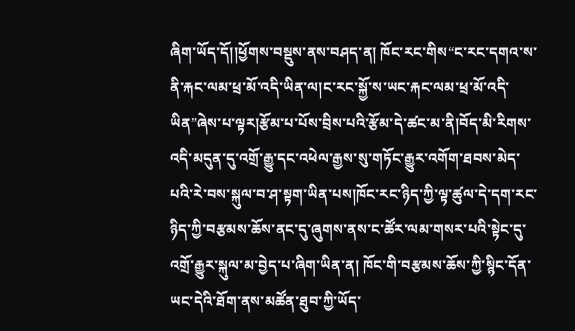ཞིག་ཡོད་དོ།།ཕྱོགས་བསྡུས་ནས་བཤད་ན། ཁོང་རང་གིས“ང་རང་དགའ་ས་ནི་རྐང་ལམ་ཕྲ་མོ་འདི་ཡིན་ལ།ང་རང་སྐྱོ་ས་ཡང་རྐང་ལམ་ཕྲ་མོ་འདི་ཡིན”ཞེས་པ་ལྟར།རྩོམ་པ་པོས་བྲིས་པའི་རྩོམ་དེ་ཚང་མ་ནི།བོད་མི་རིགས་འདི་མདུན་དུ་འགྲོ་རྒྱུ་དང་འཕེལ་རྒྱས་སུ་གཏོང་རྒྱུར་འགོག་ཐབས་མེད་པའི་རེ་བས་སྐུལ་བ་ཤ་སྟག་ཡིན་པས།ཁོང་རང་ཉིད་ཀྱི་ལྟ་ཚུལ་དེ་དག་རང་ཉིད་ཀྱི་བརྩམས་ཆོས་ནང་དུ་ཞུགས་ནས་ང་ཚོར་ལམ་གསར་པའི་སྟེང་དུ་འགྲོ་རྒྱུར་སྐུལ་མ་བྱེད་པ་ཞིག་ཡིན་ན། ཁོང་གི་བརྩམས་ཆོས་ཀྱི་སྙིང་དོན་ཡང་དེའི་ཐོག་ནས་མཚོན་ཐུབ་ཀྱི་ཡོད་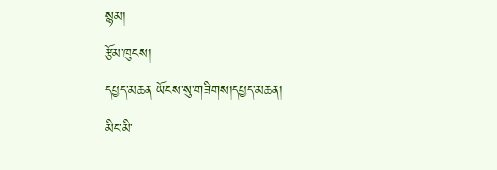སྙམ།
རྩོམ་ཁུངས།
དཔྱད་མཆན ཡོངས་སུ་གཟིགས།དཔྱད་མཆན།
མིང་མི་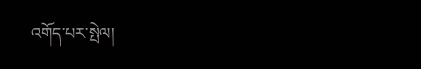འགོད་པར་སྤེལ།